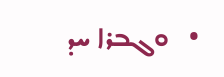•   ܘܓܒܪܐ ܚܕ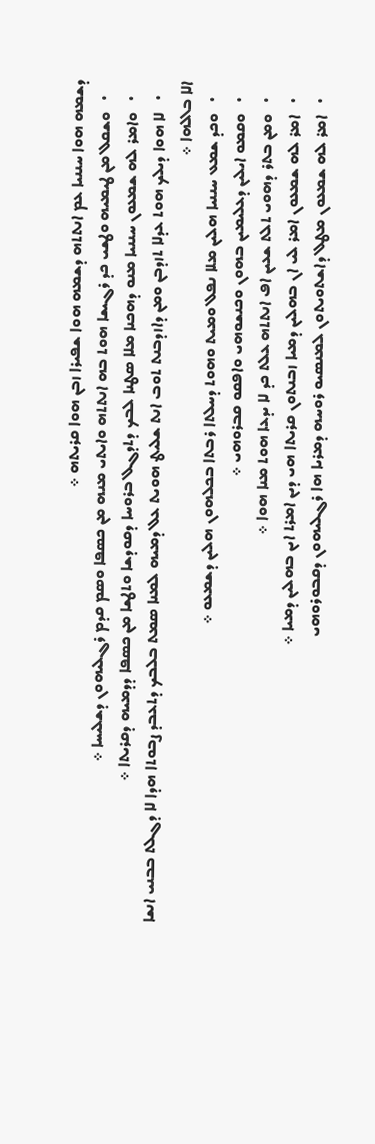ܕܫܡܗ ܗܘܐ ܚܢܢܝܐ ܥܡ ܐܢܬܬܗ ܕܫܡܗ ܗܘܐ ܫܦܝܪܐ ܙܒܢ ܗܘܐ ܩܪܝܬܗ ܀
    •   ܘܫܩܠ ܡܢ ܛܝܡܝܗ ܘܛܫܝ ܟܕ ܪܓܝܫܐ ܗܘܬ ܒܗ ܐܢܬܬܗ ܘܐܝܬܝ ܡܢܗ ܡܢ ܟܤܦܐ ܘܤܡ ܩܕܡ ܪܓܠܝܗܘܢ ܕܫܠܝܚܐ ܀
    •   ܘܐܡܪ ܠܗ ܫܡܥܘܢ ܚܢܢܝܐ ܡܢܘ ܕܗܟܢܐ ܡܠܐ ܤܛܢܐ ܠܒܟ ܕܬܕܓܠ ܒܪܘܚܐ ܕܩܘܕܫܐ ܘܬܛܫܐ ܡܢ ܟܤܦܐ ܕܕܡܝܗ ܕܩܪܝܬܐ ܀
    •   ܠܐ ܗܘܐ ܕܝܠܟ ܗܘܬ ܥܕܠܐ ܬܙܕܒܢ ܘܡܢ ܕܐܙܕܒܢܬ ܬܘܒ ܐܢܬ ܫܠܝܛ ܗܘܝܬ ܥܠ ܕܡܝܗ ܠܡܢܐ ܤܡܬ ܒܠܒܟ ܕܬܥܒܕ ܨܒܘܬܐ ܗܕܐ ܠܐ ܕܓܠܬ ܒܒܢܝ ܐܢܫܐ ܐܠܐ ܒܐܠܗܐ ܀
    •   ܘܟܕ ܫܡܥ ܚܢܢܝܐ ܗܠܝܢ ܡܠܐ ܢܦܠ ܘܡܝܬ ܘܗܘܬ ܕܚܠܬܐ ܪܒܬܐ ܒܟܠܗܘܢ ܗܠܝܢ ܕܫܡܥܘ ܀
    •   ܘܩܡܘ ܐܝܠܝܢ ܕܥܠܝܡܝܢ ܒܗܘܢ ܘܟܢܫܘܗܝ ܘܐܦܩܘ ܩܒܪܘܗܝ ܀
    •   ܘܡܢ ܒܬܪ ܕܗܘܝ ܬܠܬ ܫܥܝܢ ܐܦ ܐܢܬܬܗ ܥܠܬ ܟܕ ܠܐ ܝܕܥܐ ܗܘܬ ܡܢܐ ܗܘܐ ܀
    •   ܐܡܪ ܠܗ ܫܡܥܘܢ ܐܡܪ ܠܝ ܐܢ ܒܗܠܝܢ ܕܡܝܐ ܙܒܢܬܘܢ ܩܪܝܬܐ ܗܝ ܕܝܢ ܐܡܪܬ ܐܝܢ ܒܗܠܝܢ ܕܡܝܐ ܀
    •   ܐܡܪ ܠܗ ܫܡܥܘܢ ܡܛܠ ܕܐܫܬܘܝܬܘܢ ܠܡܢܤܝܘ ܪܘܚܗ ܕܡܪܝܐ ܗܐ ܪܓܠܝܗܘܢ ܕܩܒܘܪܘܗܝ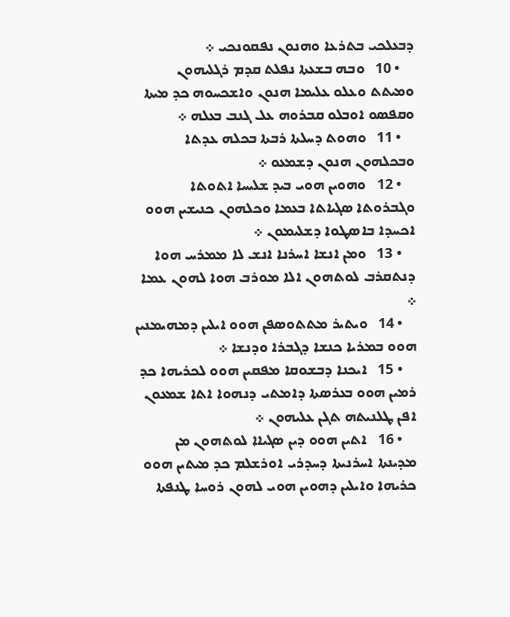ܕܒܥܠܟܝ ܒܬܪܥܐ ܘܗܢܘܢ ܢܦܩܘܢܟܝ ܀
    • 10   ܘܒܗ ܒܫܥܬܐ ܢܦܠܬ ܩܕܡ ܪܓܠܝܗܘܢ ܘܡܝܬܬ ܘܥܠܘ ܥܠܝܡܐ ܗܢܘܢ ܘܐܫܟܚܘܗ ܟܕ ܡܝܬܐ ܘܩܦܤܘ ܐܘܒܠܘ ܩܒܪܘܗ ܥܠ ܓܢܒ ܒܥܠܗ ܀
    • 11   ܘܗܘܬ ܕܚܠܬܐ ܪܒܬܐ ܒܟܠܗ ܥܕܬܐ ܘܒܟܠܗܘܢ ܗܢܘܢ ܕܫܡܥܘ ܀
    • 12   ܘܗܘܝܢ ܗܘܝ ܒܝܕ ܫܠܝܚܐ ܐܬܘܬܐ ܘܓܒܪܘܬܐ ܤܓܝܐܬܐ ܒܥܡܐ ܘܟܠܗܘܢ ܟܢܝܫܝܢ ܗܘܘ ܐܟܚܕܐ ܒܐܤܛܘܐ ܕܫܠܝܡܘܢ ܀
    • 13   ܘܡܢ ܐܢܫܐ ܐܚܪܢܐ ܐܢܫ ܠܐ ܡܡܪܚ ܗܘܐ ܕܢܬܩܪܒ ܠܘܬܗܘܢ ܐܠܐ ܡܘܪܒ ܗܘܐ ܠܗܘܢ ܥܡܐ ܀
    • 14   ܘܝܬܝܪ ܡܬܬܘܤܦܢ ܗܘܘ ܐܝܠܝܢ ܕܡܗܝܡܢܝܢ ܗܘܘ ܒܡܪܝܐ ܟܢܫܐ ܕܓܒܪܐ ܘܕܢܫܐ ܀
    • 15   ܐܝܟܢܐ ܕܒܫܘܩܐ ܡܦܩܝܢ ܗܘܘ ܠܟܪܝܗܐ ܟܕ ܪܡܝܢ ܗܘܘ ܒܥܪܤܬܐ ܕܐܡܬܝ ܕܢܗܘܐ ܐܬܐ ܫܡܥܘܢ ܐܦܢ ܛܠܢܝܬܗ ܬܓܢ ܥܠܝܗܘܢ ܀
    • 16   ܐܬܝܢ ܗܘܘ ܕܝܢ ܤܓܝܐܐ ܠܘܬܗܘܢ ܡܢ ܡܕܝܢܬܐ ܐܚܪܢܝܬܐ ܕܚܕܪܝ ܐܘܪܫܠܡ ܟܕ ܡܝܬܝܢ ܗܘܘ ܟܪܝܗܐ ܘܐܝܠܝܢ ܕܗܘܝܢ ܗܘܝ ܠܗܘܢ ܪܘܚܐ ܛܢܦܬܐ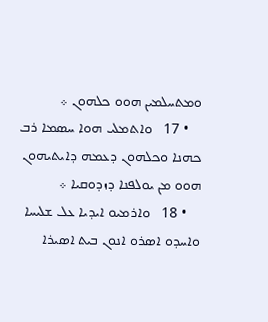ܘܡܬܚܠܡܝܢ ܗܘܘ ܟܠܗܘܢ ܀
    • 17   ܘܐܬܡܠܝ ܗܘܐ ܚܤܡܐ ܪܒ ܟܗܢܐ ܘܟܠܗܘܢ ܕܥܡܗ ܕܐܝܬܝܗܘܢ ܗܘܘ ܡܢ ܝܘܠܦܢܐ ܕܙܕܘܩܝܐ ܀
    • 18   ܘܐܪܡܝܘ ܐܝܕܝܐ ܥܠ ܫܠܝܚܐ ܘܐܚܕܘ ܐܤܪܘ ܐܢܘܢ ܒܝܬ ܐܤܝܪܐ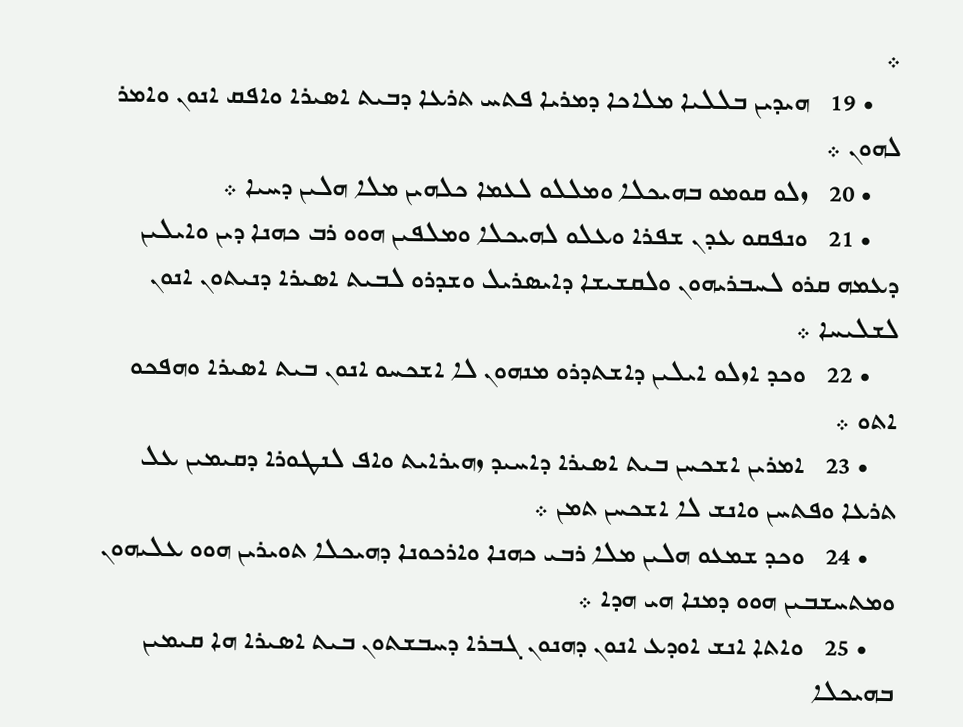܀
    • 19   ܗܝܕܝܢ ܒܠܠܝܐ ܡܠܐܟܐ ܕܡܪܝܐ ܦܬܚ ܬܪܥܐ ܕܒܝܬ ܐܤܝܪܐ ܘܐܦܩ ܐܢܘܢ ܘܐܡܪ ܠܗܘܢ ܀
    • 20   ܙܠܘ ܩܘܡܘ ܒܗܝܟܠܐ ܘܡܠܠܘ ܠܥܡܐ ܟܠܗܝܢ ܡܠܐ ܗܠܝܢ ܕܚܝܐ ܀
    • 21   ܘܢܦܩܘ ܥܕܢ ܫܦܪܐ ܘܥܠܘ ܠܗܝܟܠܐ ܘܡܠܦܝܢ ܗܘܘ ܪܒ ܟܗܢܐ ܕܝܢ ܘܐܝܠܝܢ ܕܥܡܗ ܩܪܘ ܠܚܒܪܝܗܘܢ ܘܠܩܫܝܫܐ ܕܐܝܤܪܝܠ ܘܫܕܪܘ ܠܒܝܬ ܐܤܝܪܐ ܕܢܝܬܘܢ ܐܢܘܢ ܠܫܠܝܚܐ ܀
    • 22   ܘܟܕ ܐܙܠܘ ܐܝܠܝܢ ܕܐܫܬܕܪܘ ܡܢܗܘܢ ܠܐ ܐܫܟܚܘ ܐܢܘܢ ܒܝܬ ܐܤܝܪܐ ܘܗܦܟܘ ܐܬܘ ܀
    • 23   ܐܡܪܝܢ ܐܫܟܚܢ ܒܝܬ ܐܤܝܪܐ ܕܐܚܝܕ ܙܗܝܪܐܝܬ ܘܐܦ ܠܢܛܘܪܐ ܕܩܝܡܝܢ ܥܠ ܬܪܥܐ ܘܦܬܚܢ ܘܐܢܫ ܠܐ ܐܫܟܚܢ ܬܡܢ ܀
    • 24   ܘܟܕ ܫܡܥܘ ܗܠܝܢ ܡܠܐ ܪܒܝ ܟܗܢܐ ܘܐܪܟܘܢܐ ܕܗܝܟܠܐ ܬܘܝܪܝܢ ܗܘܘ ܥܠܝܗܘܢ ܘܡܬܚܫܒܝܢ ܗܘܘ ܕܡܢܐ ܗܝ ܗܕܐ ܀
    • 25   ܘܐܬܐ ܐܢܫ ܐܘܕܥ ܐܢܘܢ ܕܗܢܘܢ ܓܒܪܐ ܕܚܒܫܬܘܢ ܒܝܬ ܐܤܝܪܐ ܗܐ ܩܝܡܝܢ ܒܗܝܟܠܐ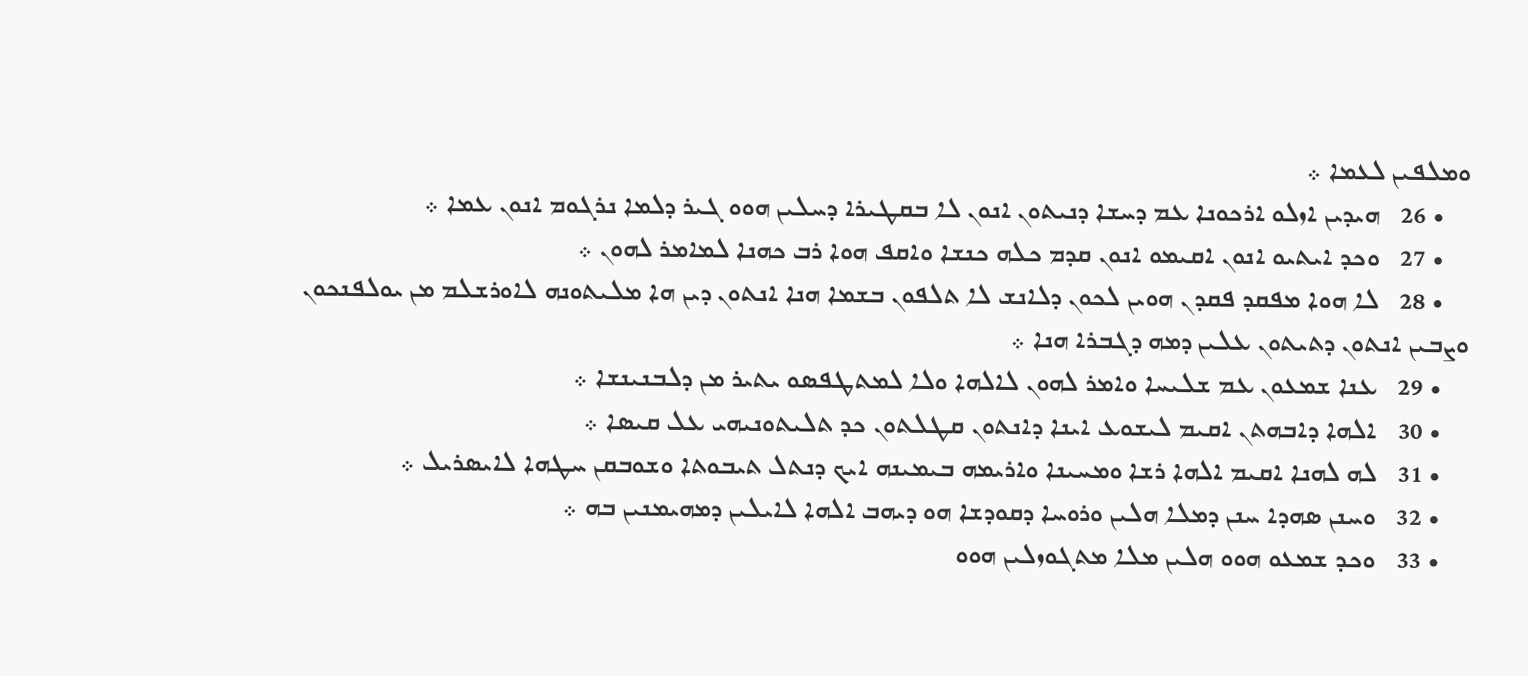ܘܡܠܦܝܢ ܠܥܡܐ ܀
    • 26   ܗܝܕܝܢ ܐܙܠܘ ܐܪܟܘܢܐ ܥܡ ܕܚܫܐ ܕܢܝܬܘܢ ܐܢܘܢ ܠܐ ܒܩܛܝܪܐ ܕܚܠܝܢ ܗܘܘ ܓܝܪ ܕܠܡܐ ܢܪܓܘܡ ܐܢܘܢ ܥܡܐ ܀
    • 27   ܘܟܕ ܐܝܬܝܘ ܐܢܘܢ ܐܩܝܡܘ ܐܢܘܢ ܩܕܡ ܟܠܗ ܟܢܫܐ ܘܐܩܦ ܗܘܐ ܪܒ ܟܗܢܐ ܠܡܐܡܪ ܠܗܘܢ ܀
    • 28   ܠܐ ܗܘܐ ܡܦܩܕ ܦܩܕܢ ܗܘܝܢ ܠܟܘܢ ܕܠܐܢܫ ܠܐ ܬܠܦܘܢ ܒܫܡܐ ܗܢܐ ܐܢܬܘܢ ܕܝܢ ܗܐ ܡܠܝܬܘܢܗ ܠܐܘܪܫܠܡ ܡܢ ܝܘܠܦܢܟܘܢ ܘܨܒܝܢ ܐܢܬܘܢ ܕܬܝܬܘܢ ܥܠܝܢ ܕܡܗ ܕܓܒܪܐ ܗܢܐ ܀
    • 29   ܥܢܐ ܫܡܥܘܢ ܥܡ ܫܠܝܚܐ ܘܐܡܪ ܠܗܘܢ ܠܐܠܗܐ ܘܠܐ ܠܡܬܛܦܤܘ ܝܬܝܪ ܡܢ ܕܠܒܢܝܢܫܐ ܀
    • 30   ܐܠܗܐ ܕܐܒܗܬܢ ܐܩܝܡ ܠܝܫܘܥ ܐܝܢܐ ܕܐܢܬܘܢ ܩܛܠܬܘܢ ܟܕ ܬܠܝܬܘܢܝܗܝ ܥܠ ܩܝܤܐ ܀
    • 31   ܠܗ ܠܗܢܐ ܐܩܝܡ ܐܠܗܐ ܪܫܐ ܘܡܚܝܢܐ ܘܐܪܝܡܗ ܒܝܡܝܢܗ ܐܝܟ ܕܢܬܠ ܬܝܒܘܬܐ ܘܫܘܒܩܢ ܚܛܗܐ ܠܐܝܤܪܝܠ ܀
    • 32   ܘܚܢܢ ܤܗܕܐ ܚܢܢ ܕܡܠܐ ܗܠܝܢ ܘܪܘܚܐ ܕܩܘܕܫܐ ܗܘ ܕܝܗܒ ܐܠܗܐ ܠܐܝܠܝܢ ܕܡܗܝܡܢܝܢ ܒܗ ܀
    • 33   ܘܟܕ ܫܡܥܘ ܗܘܘ ܗܠܝܢ ܡܠܐ ܡܬܓܘܙܠܝܢ ܗܘܘ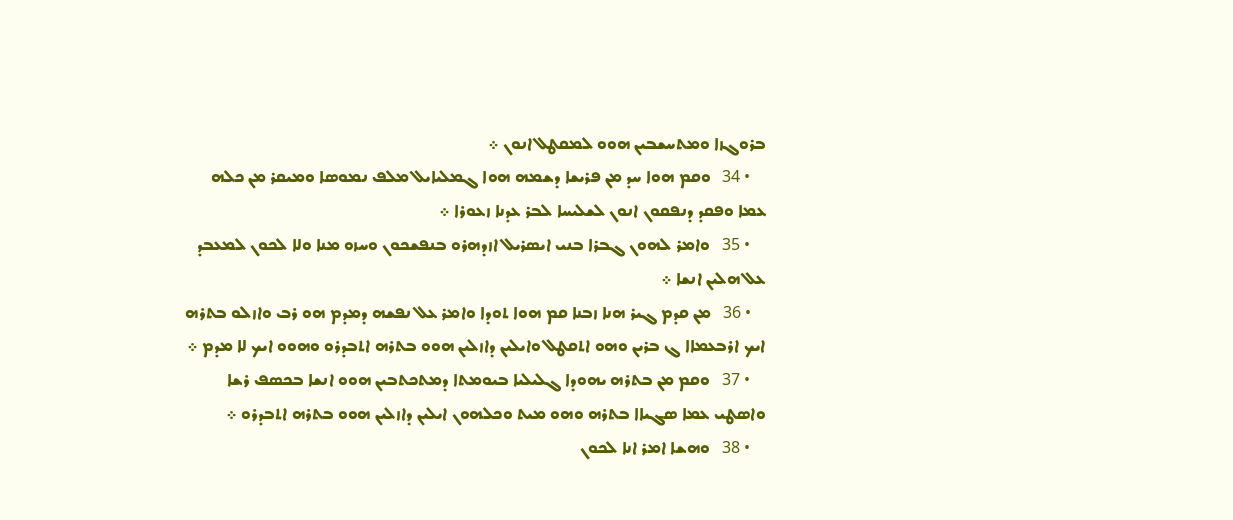ܒܪܘܓܙܐ ܘܡܬܚܫܒܝܢ ܗܘܘ ܠܡܩܛܠ ܐܢܘܢ ܀
    • 34   ܘܩܡ ܗܘܐ ܚܕ ܡܢ ܦܪܝܫܐ ܕܫܡܗ ܗܘܐ ܓܡܠܝܐܝܠ ܡܠܦ ܢܡܘܤܐ ܘܡܝܩܪ ܡܢ ܟܠܗ ܥܡܐ ܘܦܩܕ ܕܢܦܩܘܢ ܐܢܘܢ ܠܫܠܝܚܐ ܠܒܪ ܥܕܢܐ ܙܥܘܪܐ ܀
    • 35   ܘܐܡܪ ܠܗܘܢ ܓܒܪܐ ܒܢܝ ܐܝܤܪܝܠ ܐܙܕܗܪܘ ܒܢܦܫܟܘܢ ܘܚܙܘ ܡܢܐ ܘܠܐ ܠܟܘܢ ܠܡܥܒܕ ܥܠ ܗܠܝܢ ܐܢܫܐ ܀
    • 36   ܡܢ ܩܕܡ ܓܝܪ ܗܢܐ ܙܒܢܐ ܩܡ ܗܘܐ ܬܘܕܐ ܘܐܡܪ ܥܠ ܢܦܫܗ ܕܡܕܡ ܗܘ ܪܒ ܘܐܙܠܘ ܒܬܪܗ ܐܝܟ ܐܪܒܥܡܐܐ ܓ ܒܪܝܢ ܘܗܘ ܐܬܩܛܠ ܘܐܝܠܝܢ ܕܐܙܠܝܢ ܗܘܘ ܒܬܪܗ ܐܬܒܕܪܘ ܘܗܘܘ ܐܝܟ ܠܐ ܡܕܡ ܀
    • 37   ܘܩܡ ܡܢ ܒܬܪܗ ܝܗܘܕܐ ܓܠܝܠܝܐ ܒܝܘܡܬܐ ܕܡܬܟܬܒܝܢ ܗܘܘ ܐܢܫܐ ܒܟܤܦ ܪܫܐ ܘܐܤܛܝ ܥܡܐ ܤܓܝܐܐ ܒܬܪܗ ܘܗܘ ܡܝܬ ܘܟܠܗܘܢ ܐܝܠܝܢ ܕܐܙܠܝܢ ܗܘܘ ܒܬܪܗ ܐܬܒܕܪܘ ܀
    • 38   ܘܗܫܐ ܐܡܪ ܐܢܐ ܠܟܘܢ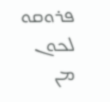ܦܪܘܩܘ ܠܟܘܢ ܡܢ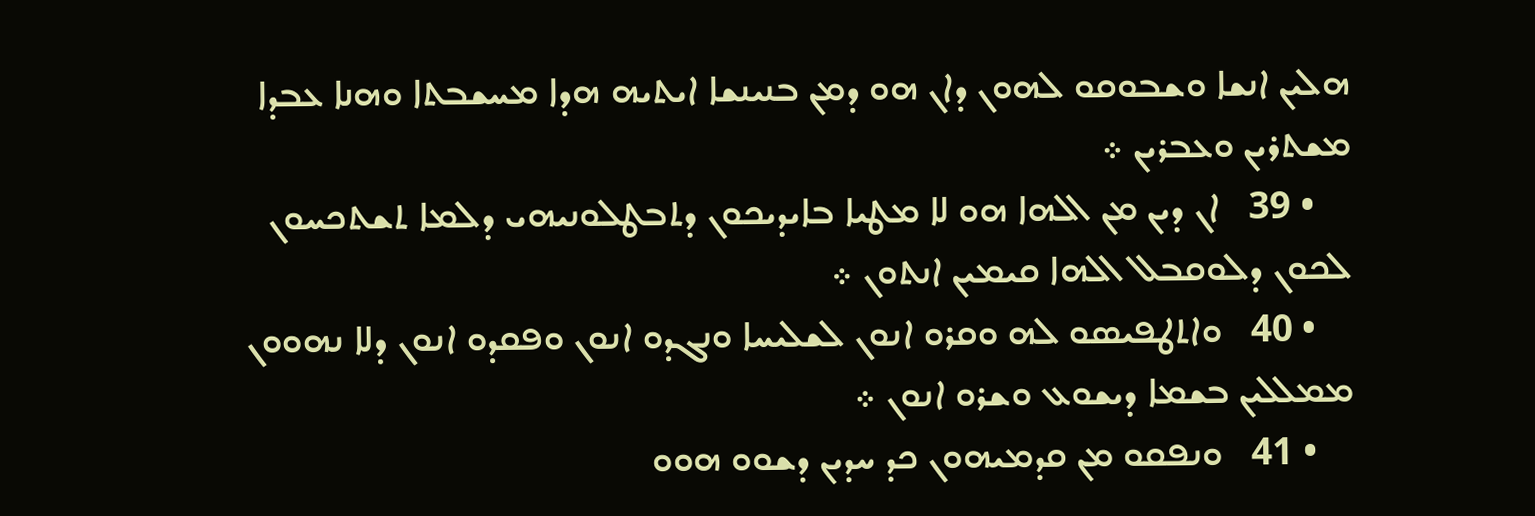ܗܠܝܢ ܐܢܫܐ ܘܫܒܘܩܘ ܠܗܘܢ ܕܐܢ ܗܘ ܕܡܢ ܒܢܝܢܫܐ ܐܝܬܝܗ ܗܕܐ ܡܚܫܒܬܐ ܘܗܢܐ ܥܒܕܐ ܡܫܬܪܝܢ ܘܥܒܪܝܢ ܀
    • 39   ܐܢ ܕܝܢ ܡܢ ܐܠܗܐ ܗܘ ܠܐ ܡܛܝܐ ܒܐܝܕܝܟܘܢ ܕܬܒܛܠܘܢܝܗܝ ܕܠܡܐ ܬܫܬܟܚܘܢ ܠܟܘܢ ܕܠܘܩܒܠ ܐܠܗܐ ܩܝܡܝܢ ܐܢܬܘܢ ܀
    • 40   ܘܐܬܛܦܝܤܘ ܠܗ ܘܩܪܘ ܐܢܘܢ ܠܫܠܝܚܐ ܘܢܓܕܘ ܐܢܘܢ ܘܦܩܕܘ ܐܢܘܢ ܕܠܐ ܢܗܘܘܢ ܡܡܠܠܝܢ ܒܫܡܐ ܕܝܫܘܥ ܘܫܪܘ ܐܢܘܢ ܀
    • 41   ܘܢܦܩܘ ܡܢ ܩܕܡܝܗܘܢ ܟܕ ܚܕܝܢ ܕܫܘܘ ܗܘܘ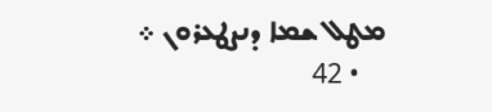ܡܛܠ ܫܡܐ ܕܢܨܛܥܪܘܢ ܀
    • 42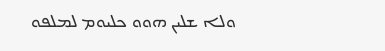ܘܠܐ ܫܠܝܢ ܗܘܘ ܟܠܝܘܡ ܠܡܠܦܘ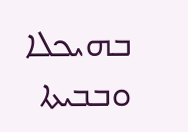ܒܗܝܟܠܐ ܘܒܒܝܬܐ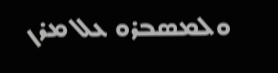ܘܠܡܤܒܪܘ ܥܠ ܡܪܢ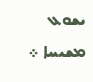ܝܫܘܥ ܡܫܝܚܐ ܀